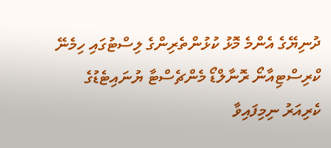ދުނިޔޭގެ އެންމެ މޮޅު ކުޅުންތެރިންގެ ލިސްޓުގައި ހިމެނޭ ކްރިސްޓިއާނޯ ރޮނާލްޑޯ މެންޗެސްޓާ ޔުނައިޓެޑުގެ ކެރިއަރު ނިމިފައިވާ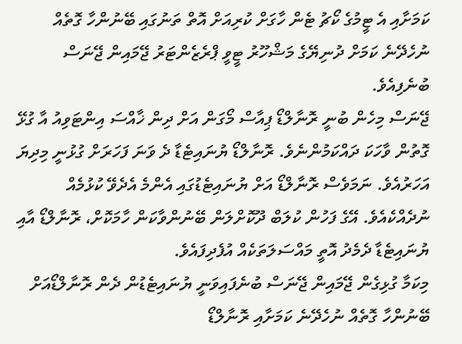ކަމަށާއި އެ ޓީމުގެ ކޯޗު ޓެން ހާގަށް ކުރިއަށް އޮތް ތަނުގައި ބޭނުންހާ ގޮތެއް ނުހެދޭނެ ކަމަށް ދުނިޔޭގެ މަޝްހޫރު ޓީވީ ޕްރެޒެންޓަރު ޖޭމައިން ޖޭނަސް ބުނެފިއެވެ.
ޖޭނަސް މިހެން ބުނީ ރޮނާލްޑޯ ޕިއާސް މޯގަން އަށް ދިން ޚާއްސަ އިންޓަވިއު އާ ގުޅޭ ގޮތުން ވާހަކަ ދައްކަމުންނެވެ. ރޮނާލްޑޯ ޔުނައިޓެޑާ ދެ ވަނަ ފަހަރަށް ގުޅުނީ މިދިޔަ އަހަރުއެވެ. ނަމަވެސް ރޮނާލްޑޯ އަށް ޔުނައިޓެޑުގައި އެންމެ އެދެވޭ ކުޅުމެއް ނުދެއްކެއެވެ. އޭގެ ފަހުން ކުލަބް ދޫކޮށްލަން ބޭނުންވާކަން ހާމަކޮށް، ރޮނާލްޑޯ އާއި ޔުނައިޓެޑާ ދެމެދު އޮތީ މައްސަލަތަކެއް އުފެދިފައެވެ.
މިކަމާ ގުޅިގެން ޖޭމައިން ޖޭނަސް ބުނެފައިވަނީ ޔުނައިޓެޑުން ދެން ރޮނާލްޑޯއަށް ބޭނުންހާ ގޮތެއް ނުހެދޭނެ ކަމަށާއި ރޮނާލްޑޯ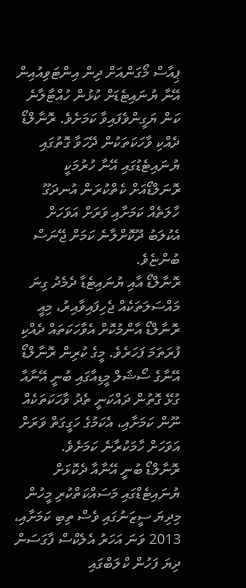ޕިއާސް މޯގަންއަށް ދިން އިންޓަވިއުއިން އޭނާ ޔުނައިޓެޑަށް ކުޅުން ހުއްޓާލާނެ ކަން ޔަގީންވެފައިވާ ކަމަށެވެ. ރޮނާލްޑޯ ދެއްކި ވާހަކަތަކުން ދޭހަވާ ގޮތުގައި ޔުނައިޓެޑުގައި އޭނާ ހުރުމަކީ ރޮނަލްޑޯއަށް ކެތްކުރަން އުނދަގޫ ހާލަތެއް ކަމަށާއި ވަރަށް އަވަހަށް އެކުލަބު ދޫކޮށްލާނެ ކަމަށް ޖޭނަސް ބުންޏެވެ.
ރޮނާލްޑޯ އާއި ޔުނައިޓެޑާ ދެމެދު ގިނަ މައްސަލަތަކެއް ޖެހިފައިވާއިރު، މިއީ ރޮނާލްޑޯ އާންމުކޮށް އެވާހަކަތައް ދެއްކި ފުރަތަމަ ފަހަރެވެ. މީގެ ކުރިން ރޮނާލްޑޯ އޭނާގެ ސޯޝަލް މީޑިއާގައި ބުނީ އޭނާއާ ގުޅޭ ގޮތުން ދައްކަނީ ތެދު ވާހަކަތަކެއް ނޫން ކަމަށާއި، އެކަމުގެ ހަގީގަތް ވަރަށް އަވަހަށް ހާމަކުރާނެ ކަމަށެވެ.
ރޮނާލްޑޯ ބުނީ އޭނާއާ ދެކޮޅަށް ޔުނައިޓެޑްގައި މަސައްކަތްކުރި މީހުން މިދިޔަ ސީޒަނުގައި ވެސް ތިބި ކަމަށާއި، 2013 ވަނަ އަހަރު އެލެކްސް ފާގަސަން ދިޔަ ފަހުން ކްލަބްގައި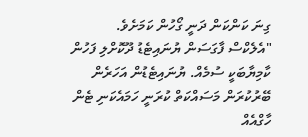ގިނަ ކަންކަން ދަނީ ގޯހުން ކަމަށެވެ.
"އެލެކްސް ފާގަސަން ޔުނައިޓެޑު ދޫކޮށްލި ފަހުން ކާމިޔާބަކީ ސުމެއް. ޔުނައިޓެޑުން އަހަރެން ބޭރުކުރަން މަސައްކަތް ކުރަނީ ހަމައެކަނި ޓެން ހާގްއެއް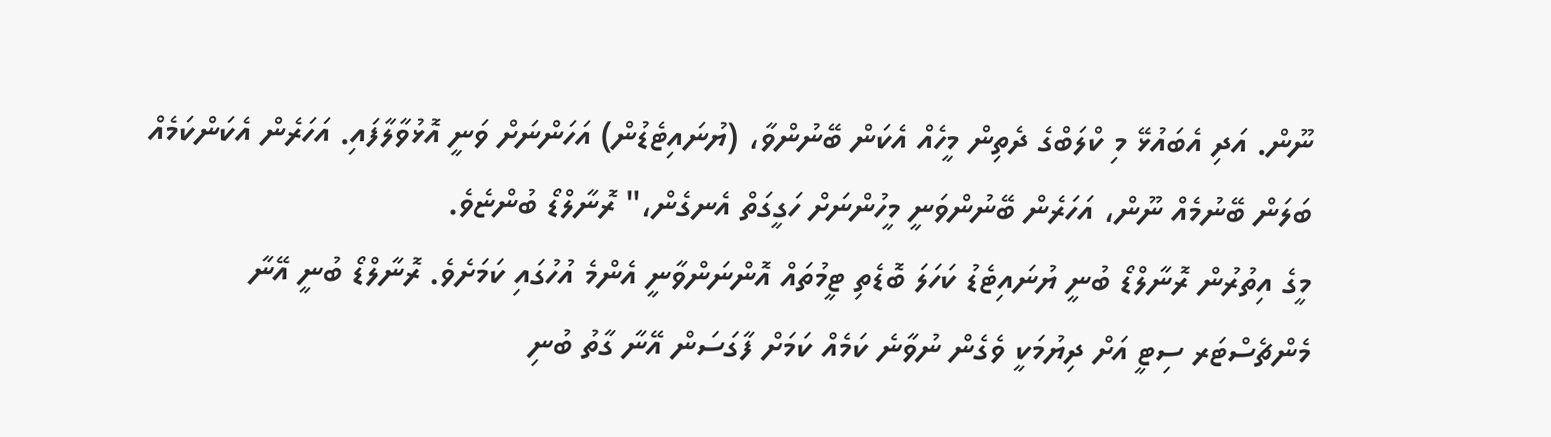ނޫން. އަދި އެބައުޅޭ މި ކްލަބްގެ ދެތިން މީހެއް އެކަން ބޭނުންވާ، (ޔުނައިޓެޑުން) އަހަންނަށް ވަނީ އޮޅުވާލާފައި. އަހަރެން އެކަންކަމެއް ބަލަން ބޭނުމެއް ނޫން، އަހަރެން ބޭނުންވަނީ މީހުންނަށް ހަގީގަތް އެނގެން،" ރޮނާލްޑޯ ބުންޏެވެ.
މީގެ އިތުރުން ރޮނާލްޑޯ ބުނީ ޔުނައިޓެޑު ކަހަލަ ބޮޑެތި ޓީމުތައް އޮންނަންވާނީ އެންމެ އުހުގައި ކަމަށެވެ. ރޮނާލްޑޯ ބުނީ އޭނާ މެންޗެސްޓަރ ސިޓީ އަށް ދިޔުމަކީ ވެގެން ނުވާނެ ކަމެއް ކަމަށް ފާގަސަން އޭނާ ގާތު ބުނި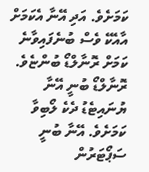ކަމަށެވެ. އަދި އޭނާ އެކަމަށް އާއެކޭ ވެސް ބުނެފައިވާނެ ކަމަށް ރޮނާލްޑޯ ބުންޏެވެ.
ރޮނާލްޑޯ ބުނީ އޭނާ ޔުނައިޓެޑު ދެކެ ލޯބިވާ ކަމަށެވެ. އޭނާ ބުނީ ސަޕޯޓަރުން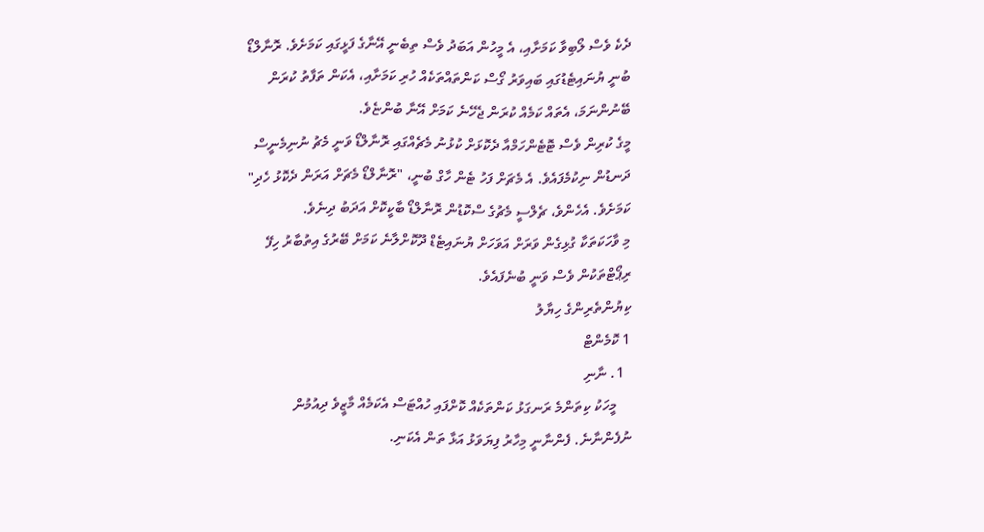ދެކެ ވެސް ލޯބިވާ ކަމަށާއި، އެ މީހުން އަބަދު ވެސް ތިބެނީ އޭނާގެ ފަޅީގައި ކަމަށެވެ. ރޮނާލްޑޯ ބުނީ ޔުނައިޓެޑުގައި ބައިވަރު ގޯސް ކަންތައްތަކެއް ހުރި ކަމަށާއި، އެކަން ތަފާތު ކުރަން ބޭނުންނަމަ، އެތައް ކަމެއް ކުރަން ޖެހޭނެ ކަމަށް އޭނާ ބުންޏެވެ.
މީގެ ކުރިން ވެސް ޓޮޓެންހަމްއާ ދެކޮޅަށް ކުޅުނު މެޗެއްގައި ރޮނާލްޑޯ ވަނީ މެޗު ނުނިމެނީސް ދަނޑުން ނިކުމެފައެވެ. އެ މެޗަށް ފަހު ޓެން ހާގް ބުނީ، "ރޮނާލްޑޯ މެޗަށް އަރަން ދެކޮޅު ހެދި" ކަމަށެވެ. އެހެންވެ، ޗެލްސީ މެޗުގެ ސްކޮޑުން ރޮނާލްޑޯ ބާކީކޮށް އަދަބު ދިނެވެ.
މި ވާހަކަތަކާ ގުޅިގެން ވަރަށް އަވަހަށް ޔުނައިޓެޑް ދޫކޮށްލާނެ ކަމަށް ބޭރުގެ އިތުބާރު ހިފޭ ރިޕޯޓްތަކުން ވެސް ވަނީ ބުނެފައެވެ.
ކިޔުންތެރިންގެ ހިޔާލު
1 ކޮމެންޓް
  1. ނާނި
    މީހަކު ކިތަންމެ ރަނގަޅު ކަންތަކެއް ކޮށްފައި ހުއްޓަސް އެކަމެއް މާޒީވެ ދިއުމުން ނުފެންނާނެ. ފެންނާނީ މިހާރު ފިޔަވަޅު އަޅާ ތަން އެކަނި.